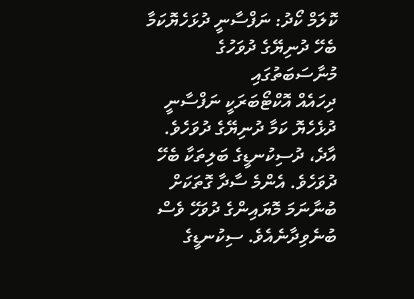ކޮލަމް ކޯދު: ނަފްސާނީ ދުޅަހެޔޮކަމާ ބެހޭ ދުނިޔޭގެ ދުވަހުގެ މުނާސަބަތުގައި
ދިހައެއް އޮކްޓޯބަރަކީ ނަފްސާނީ ދުޅެހެޔޮ ކަމާ ދުނިޔޭގެ ދުވަހެވެ. އާދެ، ދުސިކުނޑީގެ ބަލިތަކާ ބެހޭ ދުވަހެވެ. އެންމެ ސާދާ ގޮތަކަށް ބުނާނަމަ މޮޔައިންގެ ދުވަހޭ ވެސް ބުނެވިދާނެއެވެ. ސިކުނޑީގެ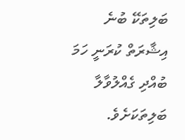ބަލިތަކޭ ބުނެ އިޝާރަތް ކުރަނީ ހަމަ ބުއްދި ގެއްލުވާލާ ބަލިތަކަށެވެ.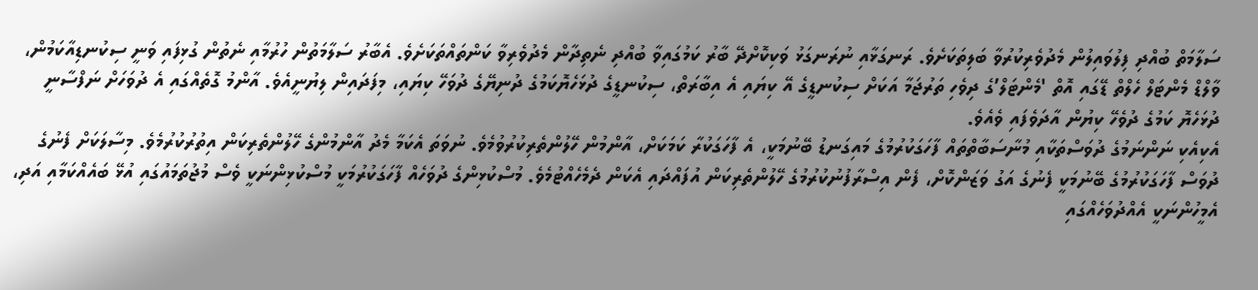ސަލާމަތް ބުއްދި ފިލުވައިލުން މެދުވެރިކުރުވާ ބަލިތަކަށެވެ. ރަނގަޅާއި ނުރަނގަޅު ވަކިކޮށްދޭ ބާރު ކަމުގައިވާ ބުއްދި ނެތިދާން މެދުވެރިވާ ކަންތައްތަކަށެވެ. އެބާރު ސަލާމަތުން ހުރުމާއި ނެތުން ގުޅިފައި ވަނީ ސިކުނޑިއާކަމުން، ވާލްޑް މެންޓަލް ހެލްތް ޑޭގައި އޮތް 'މެންޓަލް’ގެ ދިވެހި ތަރުޖަމާ އަކަށް ސިކުނޑީގެ އޭ ކިޔައި އެ އިބާރަތް، ސިކުނޑީގެ ދުޅަހެޔޮކަމުގެ ދުނިޔޭގެ ދުވަހޭ ކިޔައި، މިފަދައިން ލިޔުނީއެވެ. އާންމު ގޮތެއްގައި އެ ދުވަހަށް ނަފްސާނީ ދުޅަހެޔޮ ކަމުގެ ދުވެހޭ ކިޔުން އާދަވެފައި ވެއެވެ.
އެކިއެކި ނަންނަމުގެ ދުވަސްތަކާއި މުނާސަބާތްތައް ފާހަގަކުރުމުގެ މައިގަނޑު ބޭނުމަކީ، އެ ފާހަގަކުރާ ކަމަކަށް، އާންމުން ހޭލުންތެރިކުރުވުމެވެ. ނުވަތަ އެކަމާ މެދު އާންމުންގެ ހޭލުންތެރިކަން އިތުރުކުރުމެވެ. މިސާލަކަށް ފެނުގެ ދުވަސް ފާހަގަކުރުމުގެ ބޭނުމަކީ ފެނުގެ އަގު ވަޒަންކޮށް، ފެން އިސްރާފުނުކުރުމުގެ ހޭލުންތެރިކަން އުފައްދައި އެކަން ދެމެހެއްޓުމެވެ. މުސްކުޅިންގެ ދުވަހެއް ފާހަގަކުރުމަކީ މުސްކުޅިންނަކީ ވެސް މުޖުތަމައުގައި އުޅޭ ބައެއްކަމާއި އަދި، އެމީހުންނަކީ އެއްދުވަހެއްގައި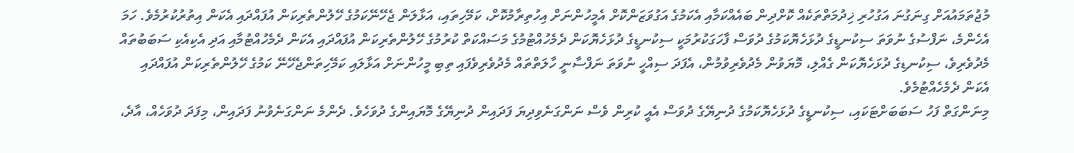މުޖުތަމައުއަށް ގިނަގުނަ އަގުހުރި ޚިދުމަތްތަކެއް ކޮށްދިން ބައެއްކަމާއި އެކަމުގެ އަގުވަޒަންކޮށް އެމީހުންނަށް އިހުތިރާމުކޮށް، ކަމޭހިތައި، އަޅާލަން ޖެހޭނޭކަމުގެ ހޭލުންތެރިކަން އުފައްދައި އެކަން އިތުރުކުރުމެވެ. ހަމަ އެހެންމެ، ނަފްސުގެ ނުވަތަ ސިކުނޑީގެ ދުޅަހެޔޮކަމުގެ ދުވަސް ފާހަގަކުރުމަކީ ސިކުނޑީގެ ދުޅަހެޔޮކަން ދެމެހުއްޓުމުގެ މަސައްކަތް ކުރުމުގެ ހޭލުންތެރިކަން އުފައްދައި އެކަން ދެމެހުއްޓުމާއި އަދި އެކިއެކި ސަބަބުތައް މެދުވެރިވެ، ސިކުނޑިގެ ދުޅަހެޔޮކަން ގެއްލި، މޮޔަވުން މެދުވެރިވުމުން، އެފަދަ ސިއްހީ ނުވަތަ ނަފްސާނީ ހާލަތްތައް މެދުވެރިވެފައި ތިބި މީހުންނަށް އަޅާލައި ކަމޭހިތަންޖެހޭނޭ ކަމުގެ ހޭލުންތެރިކަން އުފައްދައި އެކަން ދެމެހެއްޓުމެވެ.
މިނަންގަތް ފަހު ސަބަބަށްޓަކައި، ސިކުނޑީގެ ދުޅަހެޔޮކަމުގެ ދުނިޔޭގެ ދުވަސް އެއީ ކުރިން ވެސް ނަންގަނެވިދިޔަ ފަދައިން ދުނިޔޭގެ މޮޔައިންގެ ދުވަހެވެ. ދެންމެ ނަންގަނެވުނު ފަދައިން، މިފަދަ ދުވަހެއް، އާދެ،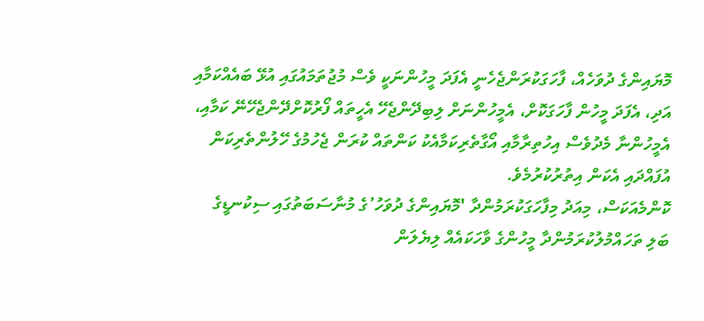މޮޔައިންގެ ދުވަހެއް، ފާހަގަކުރަންޖެހެނީ އެފަދަ މީހުންނަކީ ވެސް މުޖުތަމައުގައި އުޅޭ ބައެއްކަމާއި އަދި، އެފަދަ މީހުން ފާހަގަކޮށް، އެމީހުންނަށް ލިބިދޭންޖެހޭ އެހީތައް ފޯރުކޮށްދޭންޖެހޭނޭ ކަމާއި، އެމީހުންނާ މެދުވެސް އިހުތިރާމާއި އޯގާތެރިކަމާއެކު ކަންތައް ކުރަން ޖެހުމުގެ ހޭލުންތެރިކަން އުފައްދައި އެކަން އިތުރުކުރުމެވެ.
ކޮންމެއަކަސް، މިއަދު މިފާހަގަކުރަމުންދާ 'މޮޔައިންގެ ދުވަހު’ގެ މުނާސަބަތުގައި ސިކުނޑީގެ ބަލި ތަހައްމުލުކުރަމުންދާ މީހުންގެ ވާހަކައެއް ލިޔެލަން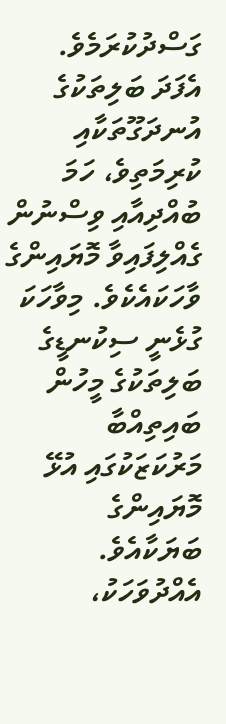ގަސްދުކުރަމެވެ. އެފަދަ ބަލިތަކުގެ އުނދަގޫތަކާއި ކުރިމަތިވެ، ހަމަ ބުއްދިއާއި ވިސްނުން ގެއްލިފައިވާ މޮޔައިންގެ ވާހަކައެކެވެ. މިވާހަކަ ގުޅެނީ ސިކުނޑީގެ ބަލިތަކުގެ މީހުން ބައިތިއްބާ މަރުކަޒަކުގައި އުޅޭ މޮޔައިންގެ ބަޔަކާއެވެ.
އެއްދުވަހަކު،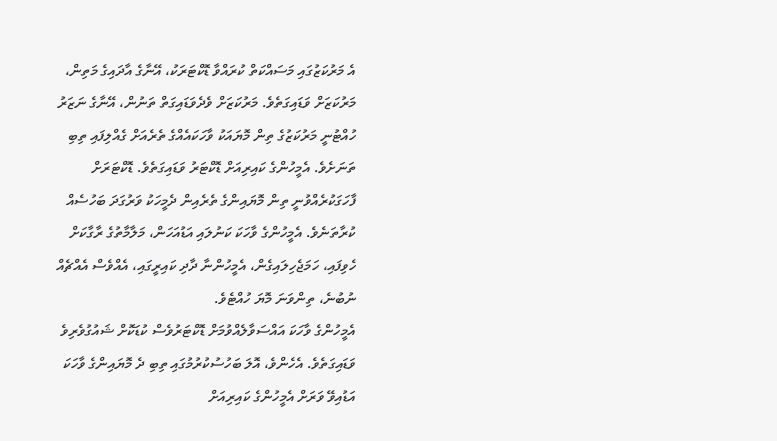އެ މަރުކަޒުގައި މަސައްކަތް ކުރައްވާ ޑޮކްޓަރަކު، އޭނާގެ އާދައިގެ މަތިން، މަރުކަޒަށް ވަޑައިގަތެވެ. މަރުކަޒަށް ވެދެވަޑައިގަތް ތަނުން، އޭނާގެ ނަޒަރު ހުއްޓުނީ މަރުކަޒުގެ ތިން މޮޔައަކު ވާހަކައެއްގެ ތެރެއަށް ގެއްލިފައި ތިބި ތަނަށެވެ. އެމީހުންގެ ކައިރިއަށް ޑޮކްޓަރު ވަޑައިގަތެވެ. ޑޮކްޓަރަށް ފާހަގަކުރެއްވުނީ ތިން މޮޔައިންގެ ތެރެއިން ދެމީހަކު ވަރުގަދަ ބަހުސެއް ކުރާތަނެވެ. އެމީހުންގެ ވާހަކަ ކަނުލައި އަޑުއަހަން، މަލާމާތުގެ ރާގާކަށް ހެވިފައި، ހަމަޖެހިލައިގެން، އެމީހުންނާ ދާދި ކައިރީގައި، އެއްވެސް އެއްޗެއް ނުބުނެ، ތިންވަނަ މޮޔަ ހުއްޓެވެ.
އެމީހުންގެ ވާހަކަ އައްސަވާލެއްވުމަށް ޑޮކްޓަރުވެސް ކުޑަކޮށް ޝައުގުވެރިވެ ވަޑައިގަތެވެ. އެހެންވެ، އޮލަ ބަހުސުކުރުމުގައި ތިބި ދެ މޮޔައިންގެ ވާހަކަ އަޑުއިވޭ ވަރަށް އެމީހުންގެ ކައިރިއަށް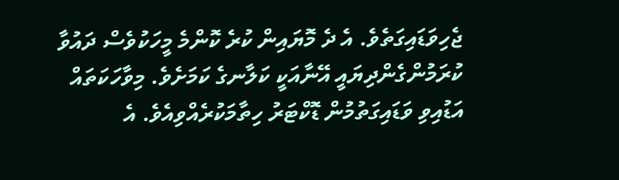ޖެހިވަޑައިގަތެވެ. އެ ދެ މޮޔައިން ކުރެ ކޮންމެ މީހަކުވެސް ދައުވާ ކުރަމުންގެންދިޔައީ އޭނާއަކީ ކަލާނގެ ކަމަށެވެ. މިވާހަކަތައް އަޑުއިވި ވަޑައިގަތުމުން ޑޮކްޓަރު ހިތާމަކުރެއްވިއެވެ. އެ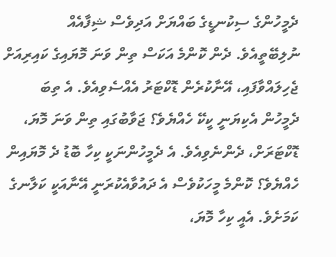ދެމީހުންގެ ސިކުނޑީގެ ބައްޔަށް އަދިވެސް ޝިފާއެއް ނުލިބޭތީއެވެ. ދެން ކޮންމެ އަކަސް ތިން ވަނަ މޮޔައިގެ ކައިރިއަށް ޖެހިލައްވާފައި، އޭނާކުރެން ޑޮކްޓަރު އެއްސެވިއެވެ. އެ ތިބަ ދެމީހުން އެކިޔަނީ ކީކޭ ހެއްޔެވެ؟ ޖަވާބުގައި ތިން ވަނަ މޮޔަ، ޑޮކްޓަރަށް، ދެންނެވިއެވެ. އެ ދެމީހުންނަކީ ކިހާ ބޮޑު ދެ މޮޔައިން ހެއްޔެވެ؟ ކޮންމެ މީހަކުވެސް އެ ދައުވާއެކުރަނީ އޭނާއަކީ ކަލާނގެ ކަމަށެވެ. އެއީ ކިހާ މޮޔަ،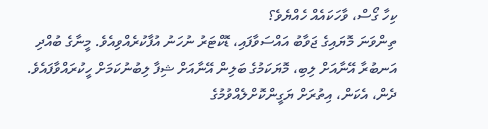ކިހާ ގޯސް، ވާހަކައެއް ހެއްޔެވެ؟
ތިންވަނަ މޮޔައިގެ ޖަވާބު އައްސަވާފައި، ޑޮކްޓަރު ނުހަނު އުފާކުރެއްވިއެވެ. މީނާގެ ބުއްދި އަނބުރާ އޭނާއަށް ލިބި، މޮޔަކަމުގެ ބަލިން އޭނާއަށް ޝިފާ ލިބުނުކަމަށް ހީކުރައްވާފައެވެ. ދެން، އެކަން، އިތުރަށް ޔަގީންކޮށްލެއްވުމުގެ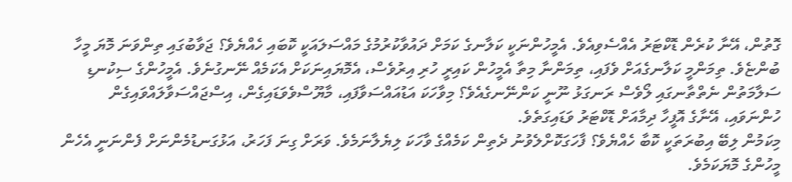ގޮތުން، އޭނާ ކުރެން ޑޮކްޓަރު އެއްސެވިއެވެ. އެމީހުންނަކީ ކަލާނގެ ކަމަށް ދައުވާކުރުމުގެ މައްސަލައަކީ ކޮބައި ހެއްޔެވެ؟ ޖަވާބުގައި ތިންވަނަ މޮޔަ މީހާ ބުންޏެވެ. ތިމަންމީ ކަލާނގެއަށް ވެފައި، ތިމަންނާ މިތާ އެމީހުން ކައިރީ ހުރި އިރުވެސް، އެމޮޔައިނަކަށް އެކަމެއް ނޭނގުނެވެ. އެމީހުންގެ ސިކުނޑި ސަލާމަތުން ނެތްތާނގައި ލޯވެސް ރަނގަޅު ނޫނީ ކަންނޭނގެއެވެ؟ މިވާހަކަ އަޑުއައްސަވާފައި، މާޔޫސްވެވަޑައިގެން، އިސްޖައްސަވާލައްވައިގެން ހުންނަވައި، އޭނާގެ އޮފީހާ ދިމާއަށް ޑޮކްޓަރު ވަޑައިގަތެވެ.
މިކަމުން ލިބޭ އިބުރަތަކީ ކޮބާ ހެއްޔެވެ؟ ފާހަގަކޮށްލެވުނު ދެތިން ކަމެއްގެ ވާހަކަ ލިޔެލާނަމެވެ. ވަރަށް ގިނަ ފަހަރު، އަޅުގަނޑުމެންނަށް ފެންނަނީ އެހެން މީހުންގެ މޮޔަކަމެވެ.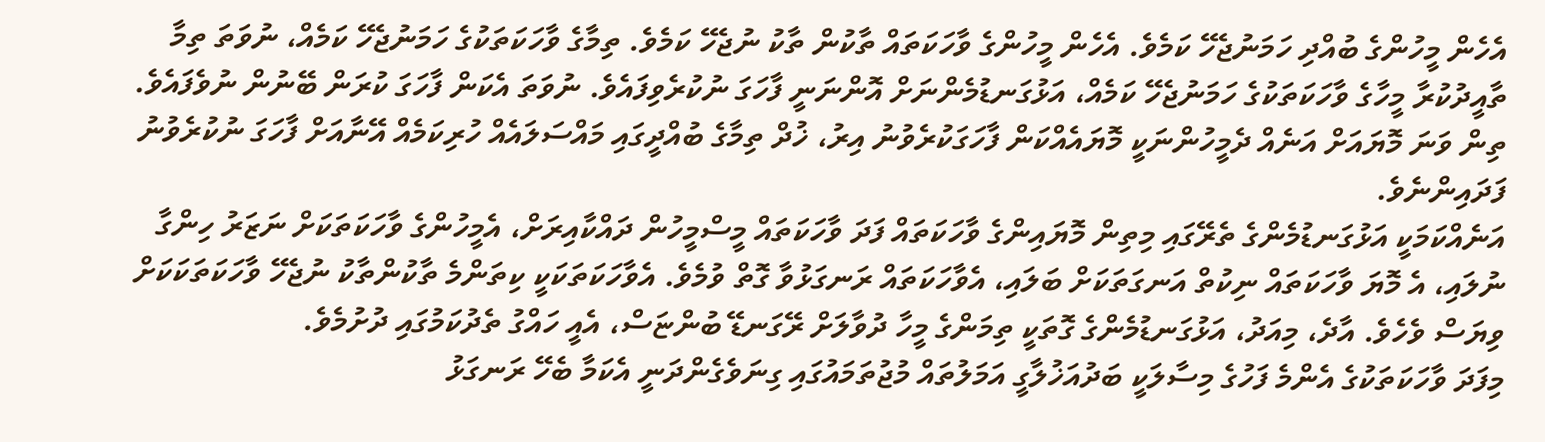އެހެން މީހުންގެ ބުއްދި ހަމަނުޖެހޭ ކަމެވެ. އެހެން މީހުންގެ ވާހަކަތައް ތާކުން ތާކު ނުޖެހޭ ކަމެވެ. ތިމާގެ ވާހަކަތަކުގެ ހަމަނުޖެހޭ ކަމެއް، ނުވަތަ ތިމާ ތާއީދުކުރާ މީހާގެ ވާހަކަތަކުގެ ހަމަނުޖެހޭ ކަމެއް، އަޅުގަނޑުމެންނަށް އޮންނަނީ ފާހަގަ ނުކުރެވިފައެވެ. ނުވަތަ އެކަން ފާހަގަ ކުރަން ބޭނުން ނުވެފައެވެ. ތިން ވަނަ މޮޔައަށް އަނެއް ދެމީހުންނަކީ މޮޔައެއްކަން ފާހަގަކުރެވުނު އިރު، ޚުދް ތިމާގެ ބުއްދީގައި މައްސަލައެއް ހުރިކަމެއް އޭނާއަށް ފާހަގަ ނުކުރެވުނު ފަދައިންނެވެ.
އަނެއްކަމަކީ އަޅުގަނޑުމެންގެ ތެރޭގައި މިތިން މޮޔައިންގެ ވާހަކަތައް ފަދަ ވާހަކަތައް މީސްމީހުން ދައްކާއިރަށް، އެމީހުންގެ ވާހަކަތަކަށް ނަޒަރު ހިންގާ ނުލައި، އެ މޮޔަ ވާހަކަތައް ނިކުތް އަނގަތަކަށް ބަލައި، އެވާހަކަތައް ރަނގަޅުވާ ގޮތް ވުމެވެ. އެވާހަކަތަކަކީ ކިތަންމެ ތާކުންތާކު ނުޖެހޭ ވާހަކަތަކަކަށް ވިޔަސް ވެހެވެ. އާދެ، މިއަދު، އަޅުގަނޑުމެންގެ ގޮތަކީ ތިމަންގެ މީހާ ދުވާލަށް ރޭގަނޑޭ ބުންޏަސް، އެއީ ހައްގު ތެދުކަމުގައި ދުށުމެވެ.
މިފަދަ ވާހަކަތަކުގެ އެންމެ ފަހުގެ މިސާލަކީ ބަދުއަޚުލާގީ އަމަލުތައް މުޖުތަމައުގައި ގިނަވެގެންދަނީ އެކަމާ ބެހޭ ރަނގަޅު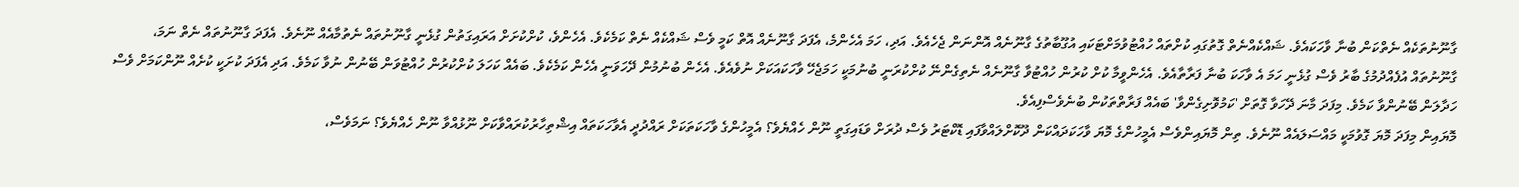ގާނޫނުތަކެއް ނެތްކަން ބުނާ ވާހަކައެވެ. ޝައްކެއްނެތް ގޮތުގައި ކުށްތައް ހުއްޓުވުމަށްޓަކައި އުގޫބާތުގެ ގާނޫނެއް އޮންނަން ޖެހެއެވެ. އަދި، ހަމަ އެހެންމެ، އެފަދަ ގާނޫނެއް އޮތް ކަމީ ވެސް ޝައްކެއް ނެތް ކަމެކެވެ. އެހެންވެ، ކުށްކުށަށް އަރައިގަތުން ގުޅެނީ ގާނޫނުތައް ނެތުމާއެއް ނޫނެވެ. އެފަދަ ގާނޫނުތައް ނެތް ނަމަ، ގާނޫނުތައް އުފެއްދުމުގެ ބާރު ވެސް ގުޅެނީ ހަމަ އެ ވާހަކަ ބުނާ ފަރާތާއެވެ. އެހެންވީމާ ކުށް ކުރުން ހުއްޓުވާ ގާނޫނެއް ނެތިގެންނޭ ކުށްކުރަނީ ބުނުމަކީ ހަމަޖެހޭ ވާހަކައަކަށް ނުވެއެވެ. އެހެން ބުނުމުން ދޭހަވަނީ އެހެން ކަމެކެވެ. ބައެއް ކަހަލަ ކުށްކުރުން ހުއްޓުވަން ބޭނުން ނުވާ ކަމެވެ. އަދި އެފަދަ ކުށަކީ ކުށެއް ނޫންކަމަށް ވެސް ހަދާލަން ބޭނުންވާ ކަމެވެ. މިފަދަ މާނަ ދޭހަވާ ގޮތަށް 'ކަމުވޮށިގެންވާ' ބައެއް ފަރާތްތަކުން ބުނެވެސްފިއެވެ.
މޮޔައިން މިފަދަ މޮޔަ ގޮވުމަކީ މައްސަލައެއް ނޫނެވެ. ތިން މޮޔައިންވެސް އެމީހުންގެ މޮޔަ ވާހަކަދައްކަން ދޫކޮށްލައްވާފައި ޑޮކްޓަރު ވެސް ދުރަށް ވަޑައިގަތީ ނޫން ހެއްޔެވެ؟ އެމީހުންގެ ވާހަކަތަކަށް ރައްދުދީ އެވާހަކަތައް އިޝްތިހާރުކުރައްވާކަށް ނޫޅުއްވާ ނޫން ހެއްޔެވެ؟ ނަމަވެސް،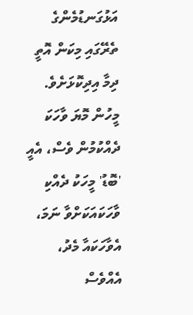އަޅުގަނޑުމެންގެ ތެރޭގައި މިކަން އޮތީ ދިމާ އިދިކޮޅަށެވެ. މީހުން މޮޔަ ވާހަކަ ދެއްކުމުން ވެސް، އެއީ 'ބޮޑު' މީހަކު ދެއްކި ވާހަކައަކަށްވާ ނަމަ، އެވާހަކައާ މެދު، އެއްވެސް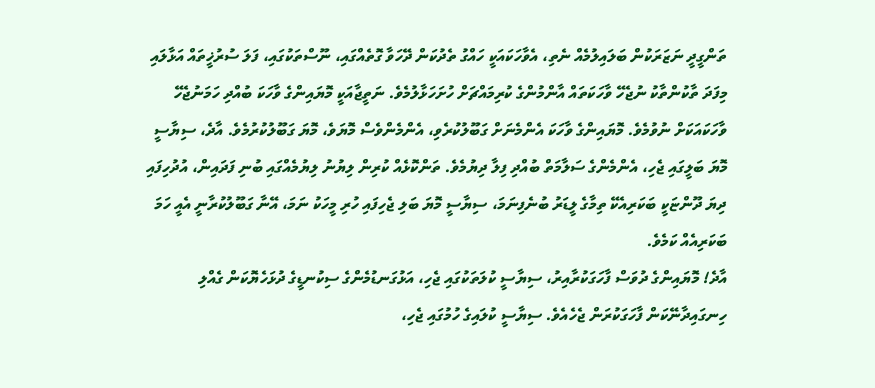ތަންގީދީ ނަޒަރަކުން ބަލައިލުމެއް ނެތި، އެވާހަކައަކީ ހައްގު ތެދުކަން ދޭހަވާ ގޮތެއްގައި، ނޫސްތަކުގައި، ފަލަ ސުރުޚީތައް އަޅާލައި މިފަދަ ތާކުންތާކު ނުޖެހޭ ވާހަކަތައް އާންމުންގެ ކުރިމައްޗަށް ހުށަހަޅާލުމެވެ. ނަތީޖާއަކީ މޮޔައިންގެ ވާހަކަ ބުއްދި ހަމަނުޖެހޭ ވާހަކައަކަށް ނުވުމެވެ. މޮޔައިންގެ ވާހަކަ އެންމެނަށް ގަބޫލުކުރެވި، އެންމެންވެސް މޮޔަވެ، މޮޔަ ގަބޫލުކުރުމެވެ. އާދެ، ސިޔާސީ މޮޔަ ބަލީގައި ޖެހި، އެންމެންގެ ސަލާމަތް ބުއްދި ފިލާ ދިޔުމެވެ. ތަންކޮޅެއް ކުރިން ލިޔުނު ލިޔުމެއްގައި ބުނި ފަދައިން، އުދުހިފައި ދިޔަ ދޫންޏަކީ ބަކަރިއެކޭ ތިމާގެ ލީޑަރު ބުނެފިނަމަ، ސިޔާސީ މޮޔަ ބަލި ޖެހިފައި ހުރި މީހަކު ނަމަ، އޭނާ ގަބޫލުކުރާނީ އެއީ ހަމަ ބަކަރިއެއް ކަމެވެ.
އާދެ! މޮޔައިންގެ ދުވަސް ފާހަގަކުރާއިރު، ސިޔާސީ ކުލަތަކުގައި ޖެހި، އަޅުގަނޑުމެންގެ ސިކުނޑީގެ ދުޅަހެޔޮކަން ގެއްލި ހިނގައިދާނޭކަން ފާހަގަކުރަން ޖެހެއެވެ. ސިޔާސީ ކުލައިގެ ހުމުގައި ޖެހި،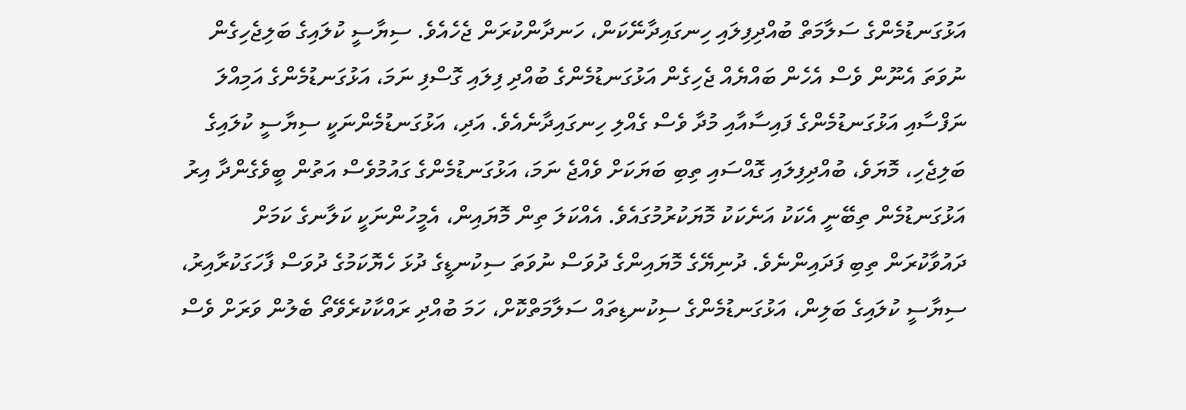އަޅުގަނޑުމެންގެ ސަލާމަތް ބުއްދިފިލައި ހިނގައިދާނޭކަން، ހަނދާންކުރަން ޖެހެއެވެ. ސިޔާސީ ކުލައިގެ ބަލިޖެހިގެން ނުވަތަ އެނޫން ވެސް އެހެން ބައްޔެއް ޖެހިގެން އަޅުގަނޑުމެންގެ ބުއްދި ފިލައި ގޮސްފި ނަމަ، އަޅުގަނޑުމެންގެ އަމިއްލަ ނަފްސާއި އަޅުގަނޑުމެންގެ ފައިސާއާއި މުދާ ވެސް ގެއްލި ހިނގައިދާނެއެވެ. އަދި، އަޅުގަނޑުމެންނަކީ ސިޔާސީ ކުލައިގެ ބަލިޖެހި، މޮޔަވެ، ބުއްދިފިލައި ގޮއްސައި ތިބި ބަޔަކަށް ވެއްޖެ ނަމަ، އަޅުގަނޑުމެންގެ ގައުމުވެސް އަތުން ބީވެގެންދާ އިރު އަޅުގަނޑުމެން ތިބޭނީ އެކަކު އަނެކަކު މޮޔަކުރުމުގައެވެ. އެއްކަލަ ތިން މޮޔައިން، އެމީހުންނަކީ ކަލާނގެ ކަމަށް ދައުވާކުރަން ތިބި ފަދައިންނެވެ. ދުނިޔޭގެ މޮޔައިންގެ ދުވަސް ނުވަތަ ސިކުނޑީގެ ދުޅަ ހެޔޮކަމުގެ ދުވަސް ފާހަގަކުރާއިރު، ސިޔާސީ ކުލައިގެ ބަލިން، އަޅުގަނޑުމެންގެ ސިކުނޑިތައް ސަލާމަތްކޮށް، ހަމަ ބުއްދި ރައްކާކުރެވޭތޯ ބެލުން ވަރަށް ވެސް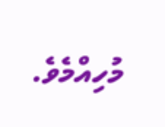މުހިއްމެވެ.